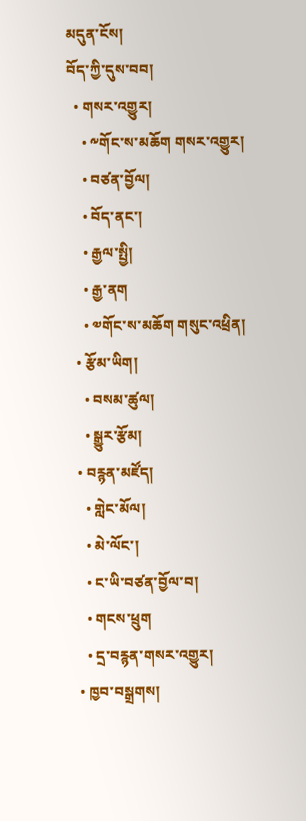མདུན་ངོས།
བོད་ཀྱི་དུས་བབ།
  • གསར་འགྱུར།
    • ༸གོང་ས་མཆོག གསར་འགྱུར།
    • བཙན་བྱོལ།
    • བོད་ནང་།
    • རྒྱལ་སྤྱི།
    • རྒྱ་ནག
    • ༧གོང་ས་མཆོག གསུང་འཕྲིན།
  • རྩོམ་ཡིག།
    • བསམ་ཚུལ།
    • སྒྱུར་རྩོམ།
  • བརྙན་མཛོད།
    • གླེང་མོལ།
    • མེ་ལོང་།
    • ང་ཡི་བཙན་བྱོལ་བ།
    • གངས་ཕྲུག
    • དྲ་བརྙན་གསར་འགྱུར།
  • ཁྱབ་བསྒྲགས།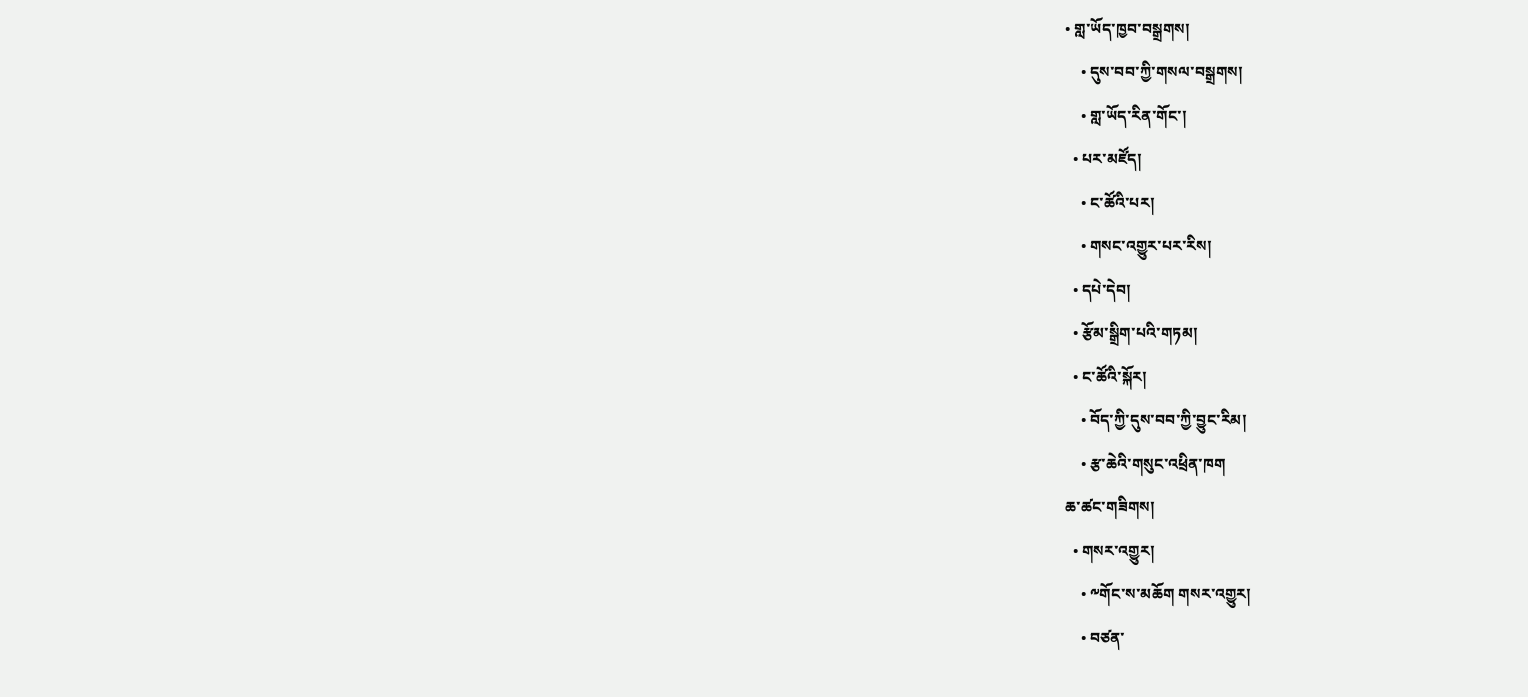• གླ་ཡོད་ཁྱབ་བསྒྲགས།
    • དུས་བབ་ཀྱི་གསལ་བསྒྲགས།
    • གླ་ཡོད་རིན་གོང་།
  • པར་མཛོད།
    • ང་ཚོའི་པར།
    • གསང་འགྱུར་པར་རིས།
  • དཔེ་དེབ།
  • རྩོམ་སྒྲིག་པའི་གཏམ།
  • ང་ཚོའི་སྐོར།
    • བོད་ཀྱི་དུས་བབ་ཀྱི་བྱུང་རིམ།
    • རྩ་ཆེའི་གསུང་འཕྲིན་ཁག
ཆ་ཚང་གཟིགས།
  • གསར་འགྱུར།
    • ༸གོང་ས་མཆོག གསར་འགྱུར།
    • བཙན་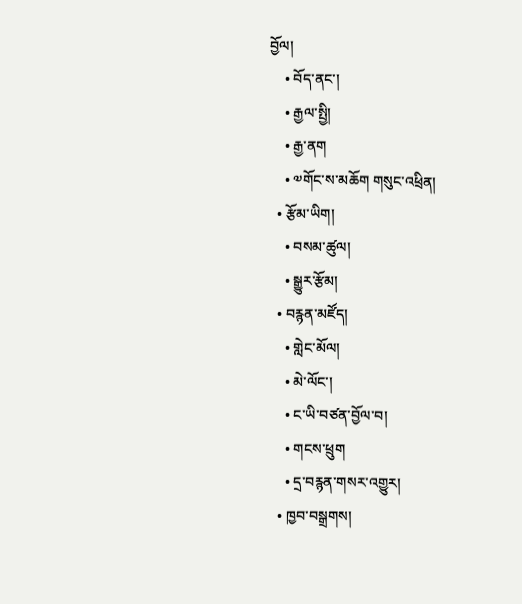བྱོལ།
    • བོད་ནང་།
    • རྒྱལ་སྤྱི།
    • རྒྱ་ནག
    • ༧གོང་ས་མཆོག གསུང་འཕྲིན།
  • རྩོམ་ཡིག།
    • བསམ་ཚུལ།
    • སྒྱུར་རྩོམ།
  • བརྙན་མཛོད།
    • གླེང་མོལ།
    • མེ་ལོང་།
    • ང་ཡི་བཙན་བྱོལ་བ།
    • གངས་ཕྲུག
    • དྲ་བརྙན་གསར་འགྱུར།
  • ཁྱབ་བསྒྲགས།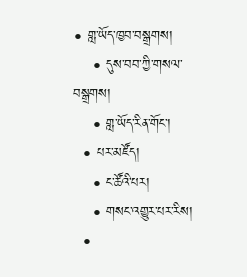• གླ་ཡོད་ཁྱབ་བསྒྲགས།
    • དུས་བབ་ཀྱི་གསལ་བསྒྲགས།
    • གླ་ཡོད་རིན་གོང་།
  • པར་མཛོད།
    • ང་ཚོའི་པར།
    • གསང་འགྱུར་པར་རིས།
  •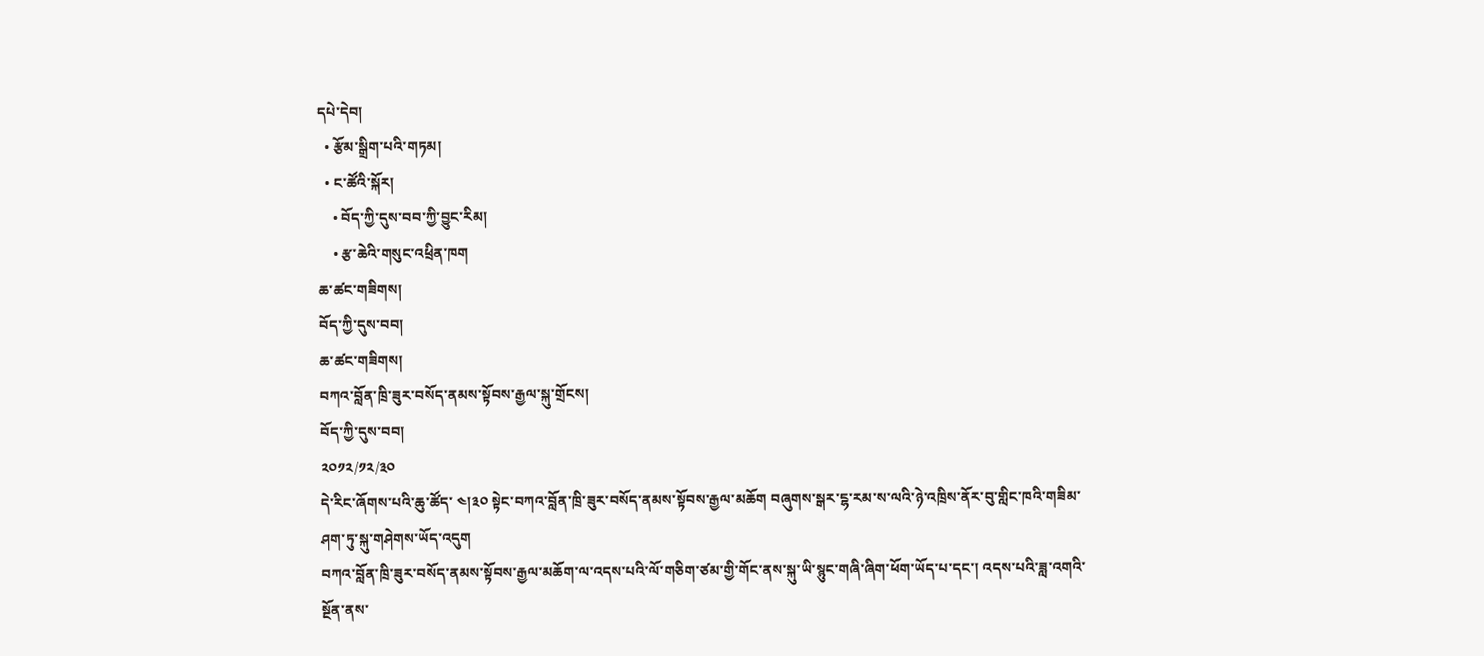དཔེ་དེབ།
  • རྩོམ་སྒྲིག་པའི་གཏམ།
  • ང་ཚོའི་སྐོར།
    • བོད་ཀྱི་དུས་བབ་ཀྱི་བྱུང་རིམ།
    • རྩ་ཆེའི་གསུང་འཕྲིན་ཁག
ཆ་ཚང་གཟིགས།
བོད་ཀྱི་དུས་བབ།
ཆ་ཚང་གཟིགས།
བཀའ་བློན་ཁྲི་ཟུར་བསོད་ནམས་སྟོབས་རྒྱལ་སྐུ་གྲོངས།
བོད་ཀྱི་དུས་བབ།
༢༠༡༢/༡༢/༣༠
དེ་རིང་ཞོགས་པའི་ཆུ་ཚོད་ ༤།༣༠ སྟེང་བཀའ་བློན་ཁྲི་ཟུར་བསོད་ནམས་སྟོབས་རྒྱལ་མཆོག བཞུགས་སྒར་ངྷ་རམ་ས་ལའི་ཉེ་འཁྲིས་ནོར་བུ་གླིང་ཁའི་གཟིམ་ཤག་ཏུ་སྐུ་གཤེགས་ཡོད་འདུག
བཀའ་བློན་ཁྲི་ཟུར་བསོད་ནམས་སྟོབས་རྒྱལ་མཆོག་ལ་འདས་པའི་ལོ་གཅིག་ཙམ་གྱི་གོང་ནས་སྐུ་ཡི་སྙུང་གཞི་ཞིག་ཕོག་ཡོད་པ་དང་། འདས་པའི་ཟླ་འགའི་སྔོན་ནས་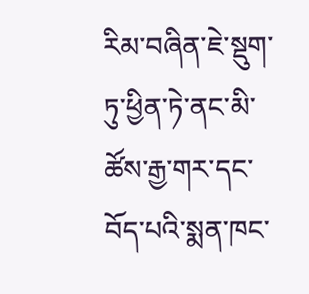རིམ་བཞིན་ཇེ་སྡུག་ཏུ་ཕྱིན་ཏེ་ནང་མི་ཚོས་རྒྱ་གར་དང་བོད་པའི་སྨན་ཁང་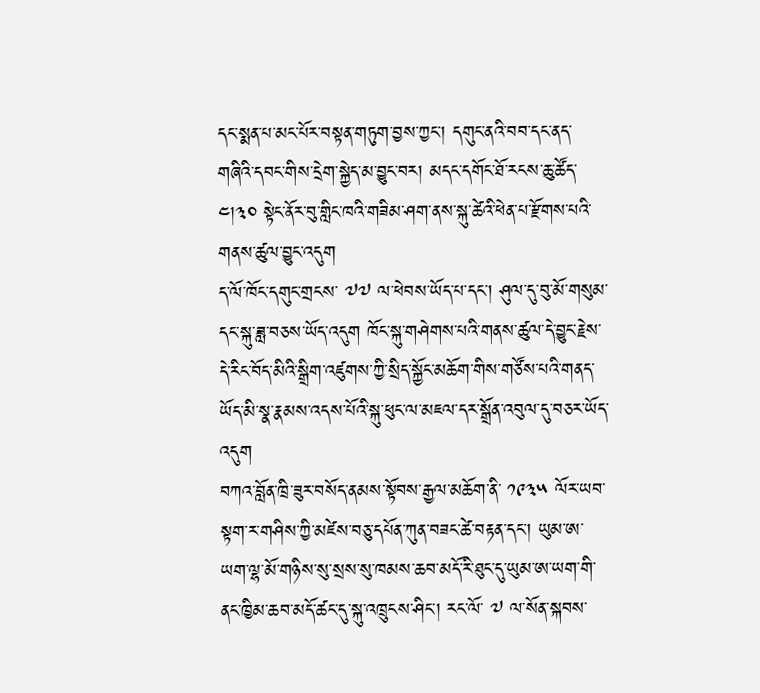དང་སྨན་པ་མང་པོར་བསྟན་གཏུག་བྱས་ཀྱང་། དགུང་ནའི་བབ་དང་ནད་གཞིའི་དབང་གིས་དྲེག་སྐྱེད་མ་བྱུང་བར། མདང་དགོང་ཐོ་རངས་ཆུ་ཚོད་ ༤།༣༠ སྟེང་ནོར་བུ་གླིང་ཁའི་གཟིམ་ཤག་ནས་སྐུ་ཚེའི་ཕེན་པ་རྫོགས་པའི་གནས་ཚུལ་བྱུང་འདུག
ད་ལོ་ཁོང་དགུང་གྲངས་ ༧༧ ལ་ཕེབས་ཡོད་པ་དང་། ཤུལ་དུ་བུ་མོ་གསུམ་དང་སྐུ་ཟླ་བཅས་ཡོད་འདུག ཁོང་སྐུ་གཤེགས་པའི་གནས་ཚུལ་དེ་བྱུང་རྗེས་དེ་རིང་བོད་མིའི་སྒྲིག་འཛུགས་ཀྱི་སྲིད་སྐྱོང་མཆོག་གིས་གཙོས་པའི་གནད་ཡོད་མི་སྣ་རྣམས་འདས་པོའི་སྐུ་ཕུང་ལ་མཇལ་དར་སྒྲོན་འབུལ་དུ་བཅར་ཡོད་འདུག
བཀའ་བློན་ཁྲི་ཟུར་བསོད་ནམས་སྟོབས་རྒྱལ་མཆོག་ནི་ ༡༩༣༥ ལོར་ཡབ་སྟག་ར་གཤིས་ཀྱི་མཛེས་བཅུ་དཔོན་ཀུན་བཟང་ཚེ་བརྟན་དང་། ཡུམ་ཨ་ཡག་ལྷ་མོ་གཉིས་སུ་སྲས་སུ་ཁམས་ཆབ་མདོ་རི་ཐུང་དུ་ཡུམ་ཨ་ཡག་གི་ནང་ཁྱིམ་ཆབ་མདོ་ཚང་དུ་སྐུ་འཁྲུངས་ཤིང་། རང་ལོ་ ༧ ལ་སོན་སྐབས་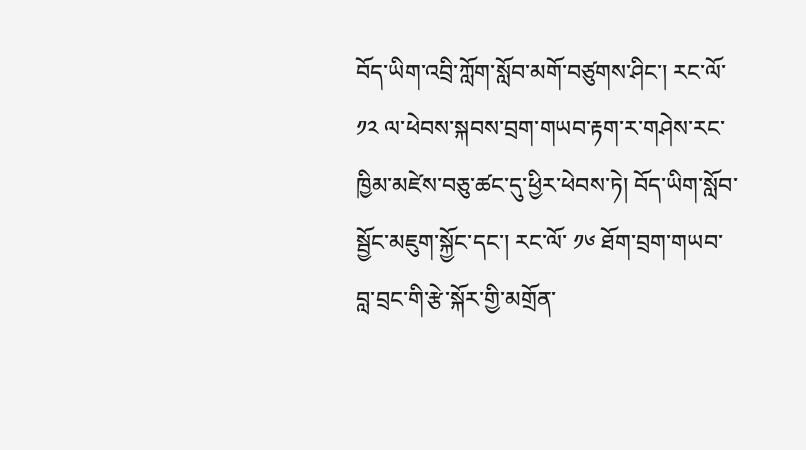བོད་ཡིག་འབྲི་ཀློག་སློབ་མགོ་བཙུགས་ཤིང་། རང་ལོ་ ༡༢ ལ་ཕེབས་སྐབས་བྲག་གཡབ་རྟག་ར་གཤེས་རང་ཁྱིམ་མཛེས་བཅུ་ཚང་དུ་ཕྱིར་ཕེབས་ཏེ། བོད་ཡིག་སློབ་སྦྱོང་མཇུག་སྐྱོང་དང་། རང་ལོ་ ༡༦ ཐོག་བྲག་གཡབ་བླ་བྲང་གི་རྩེ་སྐོར་གྱི་མགྲོན་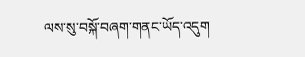ལས་སུ་བསྐོ་བཞག་གནང་ཡོད་འདུག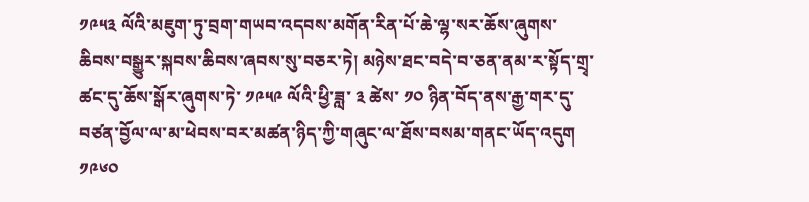༡༩༥༣ ལོའི་མཇུག་ཏུ་བྲག་གཡབ་འདབས་མགོན་རིན་པོ་ཆེ་ལྷ་སར་ཆོས་ཞུགས་ཆིབས་བསྒྱུར་སྐབས་ཆིབས་ཞབས་སུ་བཅར་ཏེ། མཉེས་ཐང་བདེ་བ་ཅན་ནམ་ར་སྟོད་གྲྭ་ཚང་དུ་ཆོས་སྒོར་ཞུགས་ཏེ་ ༡༩༥༩ ལོའི་ཕྱི་ཟླ་ ༣ ཚེས་ ༡༠ ཉིན་བོད་ནས་རྒྱ་གར་དུ་བཙན་བྱོལ་ལ་མ་ཕེབས་བར་མཚན་ཉིད་ཀྱི་གཞུང་ལ་ཐོས་བསམ་གནང་ཡོད་འདུག
༡༩༦༠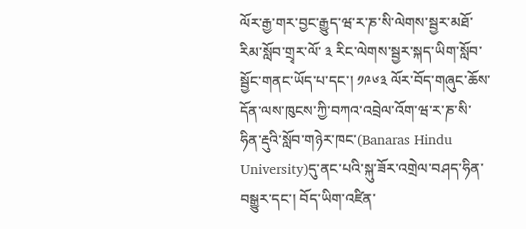ལོར་རྒྱ་གར་བྱང་རྒྱུད་ཝ་ར་ཎ་སི་ལེགས་སྦྱར་མཐོ་རིམ་སློབ་གྲྭར་ལོ་ ༣ རིང་ལེགས་སྦྱར་སྐད་ཡིག་སློབ་སྦྱོང་གནང་ཡོད་པ་དང་། ༡༩༦༣ ལོར་བོད་གཞུང་ཆོས་དོན་ལས་ཁུངས་ཀྱི་བཀའ་འབྲེལ་འོག་ཝ་ར་ཎ་སི་ཧིན་རྡུའི་སློབ་གཉེར་ཁང་(Banaras Hindu University)དུ་ནང་པའི་སྐུ་ཟོར་འགྲེལ་བཤད་ཧིན་བསྒྱུར་དང་། བོད་ཡིག་འཛིན་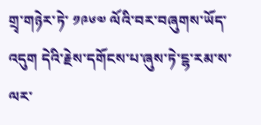གྲྭ་གཉེར་ཏེ་ ༡༩༦༧ ལོའི་བར་བཞུགས་ཡོད་འདུག དེའི་རྗེས་དགོངས་པ་ཞུས་ཏེ་ངྷ་རམ་ས་ལར་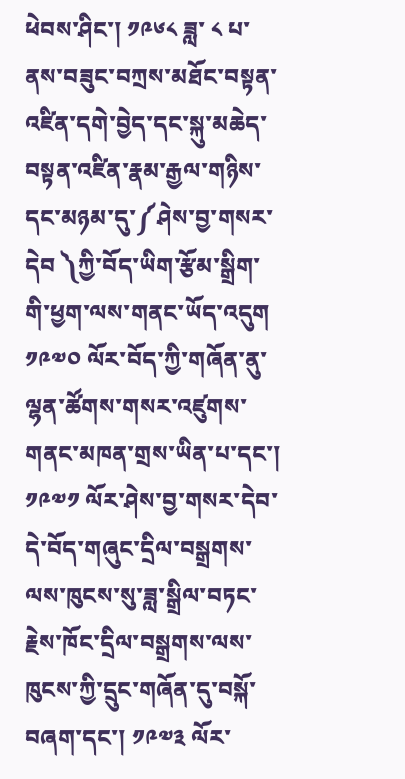ཕེབས་ཤིང་། ༡༩༦༨ ཟླ་ ༨ པ་ནས་བཟུང་བཀྲས་མཐོང་བསྟན་འཛིན་དགེ་བྱེད་དང་སྐུ་མཆེད་བསྟན་འཛིན་རྣམ་རྒྱལ་གཉིས་དང་མཉམ་དུ་༼ཤེས་བྱ་གསར་དེབ ༽ཀྱི་བོད་ཡིག་རྩོམ་སྒྲིག་གི་ཕྱག་ལས་གནང་ཡོད་འདུག
༡༩༧༠ ལོར་བོད་ཀྱི་གཞོན་ནུ་ལྷན་ཚོགས་གསར་འཛུགས་གནང་མཁན་གྲས་ཡིན་པ་དང་། ༡༩༧༡ ལོར་ཤེས་བྱ་གསར་དེབ་དེ་བོད་གཞུང་དྲིལ་བསྒྲགས་ལས་ཁུངས་སུ་ཟླ་སྒྲིལ་བཏང་རྗེས་ཁོང་དྲིལ་བསྒྲགས་ལས་ཁུངས་ཀྱི་དྲུང་གཞོན་དུ་བསྐོ་བཞག་དང་། ༡༩༧༣ ལོར་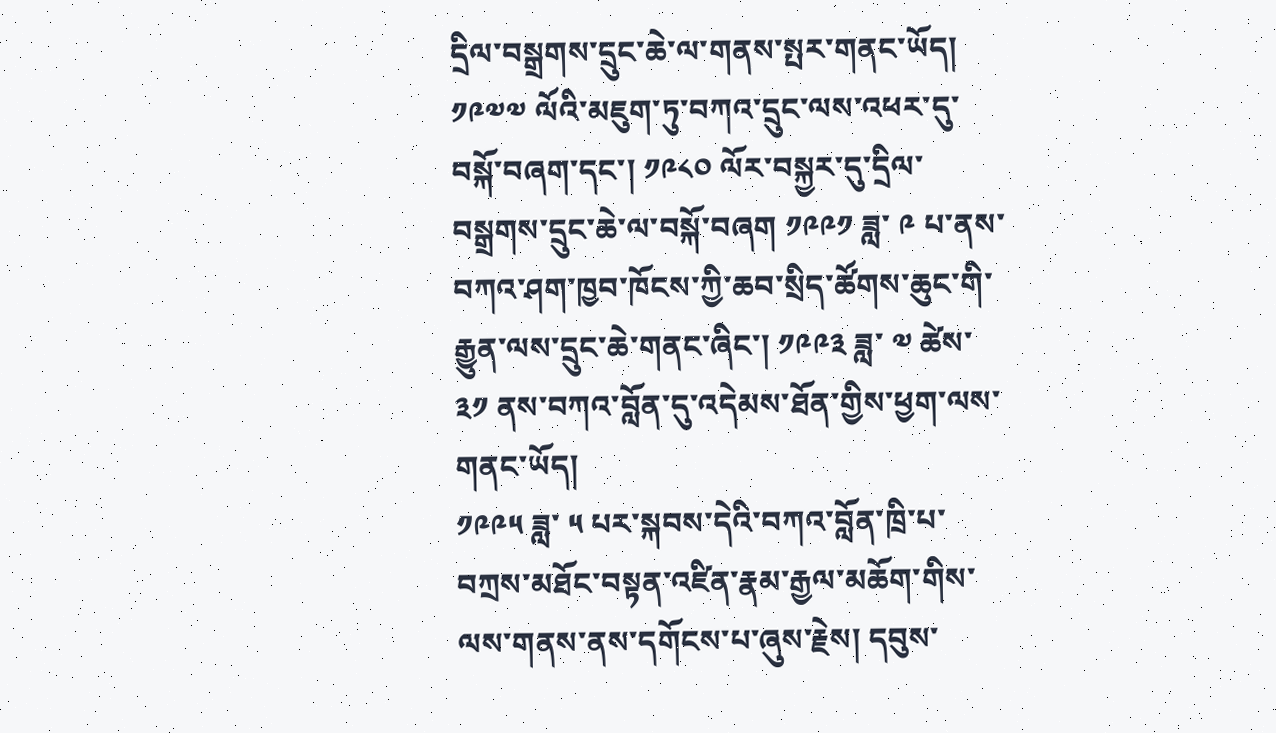དྲིལ་བསྒྲགས་དྲུང་ཆེ་ལ་གནས་སྤར་གནང་ཡོད། ༡༩༧༧ ལོའི་མཇུག་ཏུ་བཀའ་དྲུང་ལས་འཕར་དུ་བསྐོ་བཞག་དང་། ༡༩༨༠ ལོར་བསྐྱར་དུ་དྲིལ་བསྒྲགས་དྲུང་ཆེ་ལ་བསྐོ་བཞག ༡༩༩༡ ཟླ་ ༩ པ་ནས་བཀའ་ཤག་ཁྱབ་ཁོངས་ཀྱི་ཆབ་སྲིད་ཚོགས་ཆུང་གི་རྒྱུན་ལས་དྲུང་ཆེ་གནང་ཞིང་། ༡༩༩༣ ཟླ་ ༧ ཚེས་ ༣༡ ནས་བཀའ་བློན་དུ་འདེམས་ཐོན་གྱིས་ཕྱག་ལས་གནང་ཡོད།
༡༩༩༥ ཟླ་ ༥ པར་སྐབས་དེའི་བཀའ་བློན་ཁྲི་པ་བཀྲས་མཐོང་བསྟན་འཛིན་རྣམ་རྒྱལ་མཆོག་གིས་ལས་གནས་ནས་དགོངས་པ་ཞུས་རྗེས། དབུས་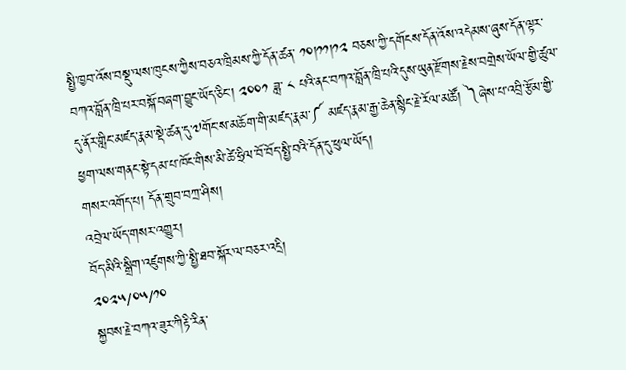སྤྱི་ཁྱབ་འོས་བསྡུ་ལས་ཁུངས་ཀྱིས་བཅའ་ཁྲིམས་ཀྱི་དོན་ཚན་ ༡༠།༡༡།༡༢ བཅས་ཀྱི་དགོངས་དོན་འོས་འདེམས་ཞུས་དོན་ལྟར་བཀའ་བློན་ཁྲི་པར་བསྐོ་བཞག་བྱུང་ཡོད་ཅིང་། ༢༠༠༡ ཟླ་ ༨ པའི་ནང་བཀའ་བློན་ཁྲི་པའི་དུས་ཡུན་རྫོགས་རྗེས་བགྲེས་ཡོལ་གྱི་ཚུལ་དུ་ནོར་གླིང་མཛད་རྣམ་སྡེ་ཚན་དུ་༧གོང་ས་མཆོག་གི་མཛད་རྣམ་༼ མཛད་རྣམ་རྒྱ་ཆེན་སྙིང་རྗེ་རོལ་མཚོ། ༽ཞེས་པ་འབྲི་རྩོམ་གྱི་ཕྱག་ལས་གནང་སྟེ་དམ་པ་ཁོང་གིས་མི་ཚེ་ཧྲིལ་བོ་བོད་སྤྱི་བའི་དོན་དུ་ཕུལ་ཡོད།
གསར་འགོད་པ། དོན་གྲུབ་བཀྲ་ཤིས།
འབྲེལ་ཡོད་གསར་འགྱུར།
བོད་མིའི་སྒྲིག་འཛུགས་ཀྱི་སྤྱི་ཐབ་སྐོར་ལ་བཅར་འདྲི།
༢༠༢༥/༠༥/༡༠
སྐྱབས་རྗེ་བཀའ་ཟུར་ཀིརྟི་རིན་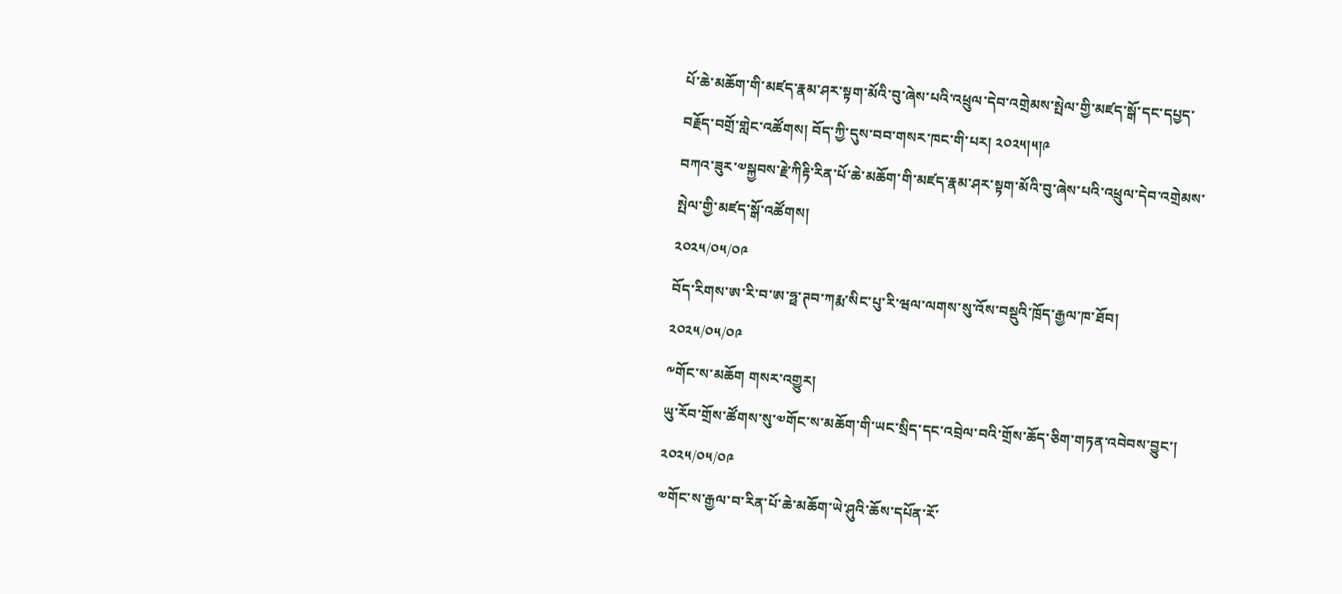པོ་ཆེ་མཆོག་གི་མཛད་རྣམ་ཤར་སྟག་མོའི་བུ་ཞེས་པའི་འཕྲུལ་དེབ་འགྲེམས་སྤེལ་གྱི་མཛད་སྒོ་དང་དཔྱད་བརྗོད་བགྲོ་གླེང་འཚོགས། བོད་ཀྱི་དུས་བབ་གསར་ཁང་གི་པར། ༢༠༢༥།༥།༩
བཀའ་ཟུར་༧སྐྱབས་རྗེ་ཀིརྟི་རིན་པོ་ཆེ་མཆོག་གི་མཛད་རྣམ་ཤར་སྟག་མོའི་བུ་ཞེས་པའི་འཕྲུལ་དེབ་འགྲེམས་སྤེལ་གྱི་མཛད་སྒོ་འཚོགས།
༢༠༢༥/༠༥/༠༩
བོད་རིགས་ཨ་རི་བ་ཨ་ཧྥ་ཊབ་ཀརྨ་སིང་པུ་རི་ཝལ་ལགས་སུ་འོས་བསྡུའི་ཁྲོད་རྒྱལ་ཁ་ཐོབ།
༢༠༢༥/༠༥/༠༩
༸གོང་ས་མཆོག གསར་འགྱུར།
ཡུ་རོབ་གྲོས་ཚོགས་སུ་༧གོང་ས་མཆོག་གི་ཡང་སྲིད་དང་འབྲེལ་བའི་གྲོས་ཆོད་ཅིག་གཏན་འབེབས་བྱུང་།
༢༠༢༥/༠༥/༠༩
༧གོང་ས་རྒྱལ་བ་རིན་པོ་ཆེ་མཆོག་ཡེ་ཤུའི་ཆོས་དཔོན་རོ་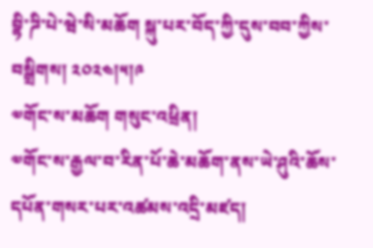བྷི་ཌི་པེ་ཝེ་སི་མཆོག སྐུ་པར་བོད་ཀྱི་དུས་བབ་ཀྱིས་བསྒྲིགས། ༢༠༢༤།༥།༩
༧གོང་ས་མཆོག གསུང་འཕྲིན།
༧གོང་ས་རྒྱལ་བ་རིན་པོ་ཆེ་མཆོག་ནས་ཡེ་ཤུའི་ཆོས་དཔོན་གསར་པར་འཚམས་འདྲི་མཛད།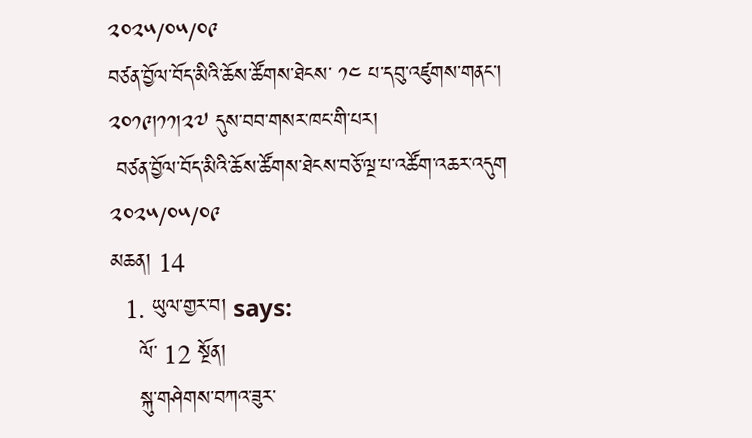༢༠༢༥/༠༥/༠༩
བཙན་བྱོལ་བོད་མིའི་ཆོས་ཚོགས་ཐེངས་ ༡༤ པ་དབུ་འཛུགས་གནང་། ༢༠༡༩།༡༡།༢༧ དུས་བབ་གསར་ཁང་གི་པར།
 བཙན་བྱོལ་བོད་མིའི་ཆོས་ཚོགས་ཐེངས་བཅོ་ལྔ་པ་འཚོག་འཆར་འདུག
༢༠༢༥/༠༥/༠༩
མཆན། 14
  1. ཡུལ་གྱར་བ། says:
    ལོ་ 12 སྔོན།
    སྐུ་གཤེགས་བཀའ་ཟུར་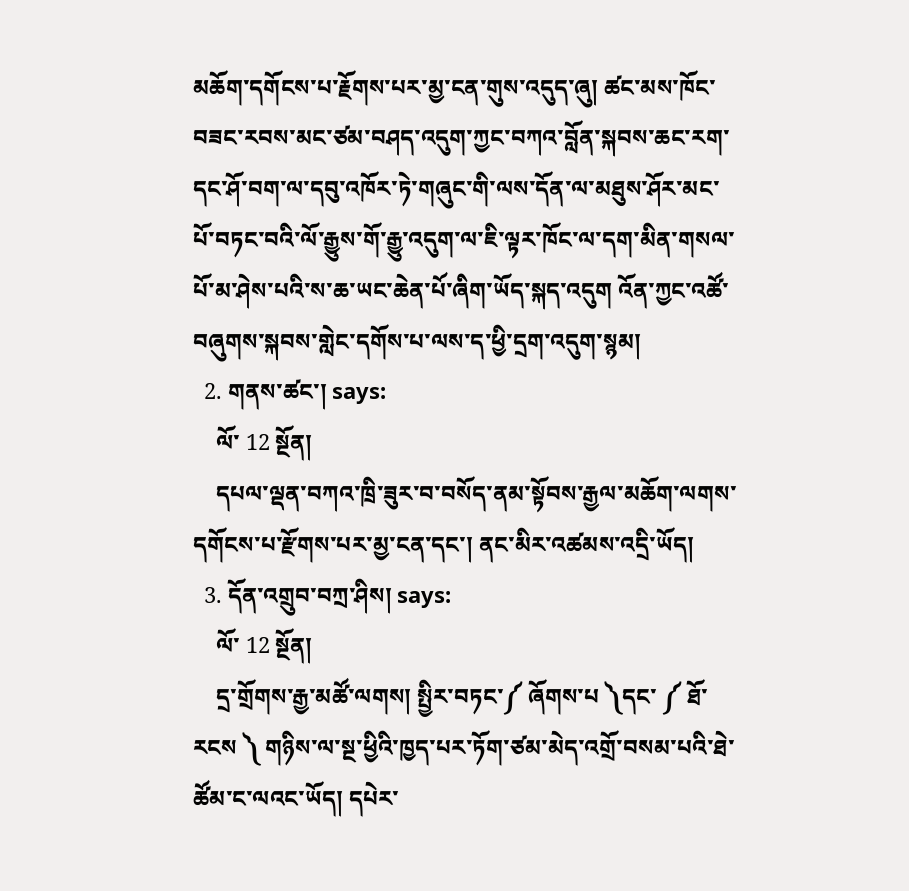མཆོག་དགོངས་པ་རྗོགས་པར་མྱ་ངན་གུས་འདུད་ཞུ། ཚང་མས་ཁོང་བཟང་རབས་མང་ཙམ་བཤད་འདུག་ཀྱང་བཀའ་བློན་སྐབས་ཆང་རག་དང་ཤོ་བག་ལ་དབུ་འཁོར་ཏེ་གཞུང་གི་ལས་དོན་ལ་མཐུས་ཤོར་མང་པོ་བཏང་བའི་ལོ་རྒྱུས་གོ་རྒྱུ་འདུག་ལ་ཇི་ལྟར་ཁོང་ལ་དག་མིན་གསལ་པོ་མ་ཤེས་པའི་ས་ཆ་ཡང་ཆེན་པོ་ཞིག་ཡོད་སྐད་འདུག འོན་ཀྱང་འཚོ་བཞུགས་སྐབས་གླེང་དགོས་པ་ལས་ད་ཕྱི་དྲག་འདུག་སྙམ།
  2. གནས་ཚང་། says:
    ལོ་ 12 སྔོན།
    དཔལ་ལྡན་བཀའ་ཁྲི་ཟུར་བ་བསོད་ནམ་སྟོབས་རྒྱལ་མཆོག་ལགས་དགོངས་པ་རྫོགས་པར་མྱ་ངན་དང་། ནང་མིར་འཚམས་འདྲི་ཡོད།
  3. དོན་འགྲུབ་བཀྲ་ཤིས། says:
    ལོ་ 12 སྔོན།
    དྲ་གྲོགས་རྒྱ་མཚོ་ལགས། སྤྱིར་བཏང་༼ ཞོགས་པ ༽དང་ ༼ ཐོ་རངས ༽ གཉིས་ལ་སྔ་ཕྱིའི་ཁྱད་པར་ཏོག་ཙམ་མེད་འགྲོ་བསམ་པའི་ཐེ་ཚོམ་ང་ལའང་ཡོད། དཔེར་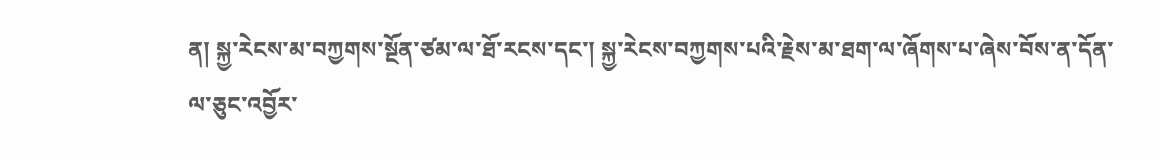ན། སྐྱ་རེངས་མ་བཀྱགས་སྔོན་ཙམ་ལ་ཐོ་རངས་དང་། སྐྱ་རེངས་བཀྱགས་པའི་རྗེས་མ་ཐག་ལ་ཞོགས་པ་ཞེས་བོས་ན་དོན་ལ་ཅུང་འབྱོར་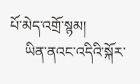པོ་མེད་འགྲོ་སྙམ།
    ཡིན་ནའང་འདིའི་སྐོར་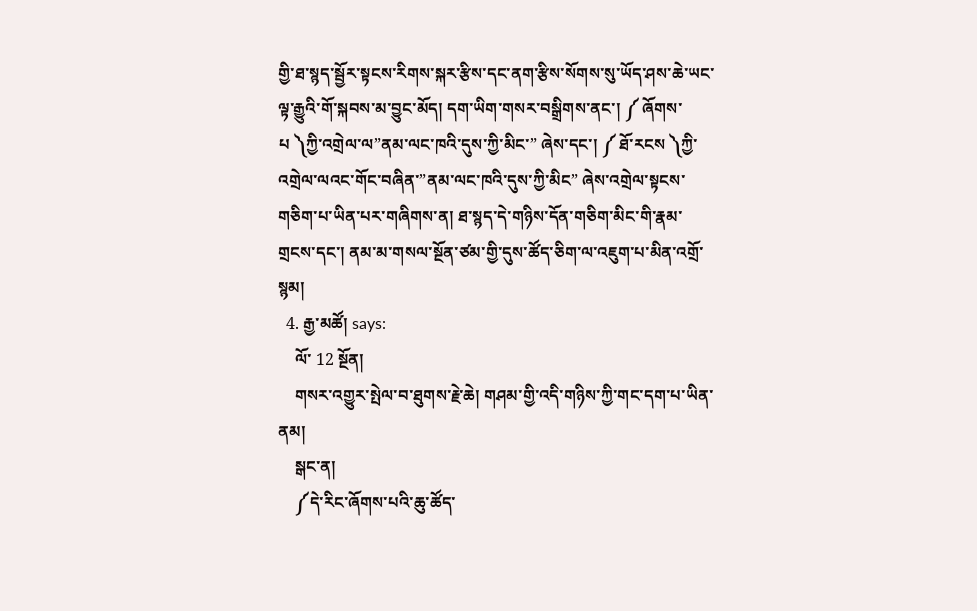གྱི་ཐ་སྙད་སྦྱོར་སྟངས་རིགས་སྐར་རྩིས་དང་ནག་རྩིས་སོགས་སུ་ཡོད་ཤས་ཆེ་ཡང་ལྟ་རྒྱུའི་གོ་སྐབས་མ་བྱུང་མོད། དག་ཡིག་གསར་བསྒྲིགས་ནང་། ༼ ཞོགས་པ ༽ཀྱི་འགྲེལ་ལ”ནམ་ལང་ཁའི་དུས་ཀྱི་མིང་” ཞེས་དང་། ༼ ཐོ་རངས ༽ཀྱི་འགྲེལ་ལའང་གོང་བཞིན་”ནམ་ལང་ཁའི་དུས་ཀྱི་མིང” ཞེས་འགྲེལ་སྟངས་གཅིག་པ་ཡིན་པར་གཞིགས་ན། ཐ་སྙད་དེ་གཉིས་དོན་གཅིག་མིང་གི་རྣམ་གྲངས་དང་། ནམ་མ་གསལ་སྔོན་ཙམ་གྱི་དུས་ཚོད་ཅིག་ལ་འཇུག་པ་མིན་འགྲོ་སྙམ།
  4. རྒྱ་མཚོ། says:
    ལོ་ 12 སྔོན།
    གསར་འགྱུར་སྤེལ་བ་ཐུགས་རྗེ་ཆེ། གཤམ་གྱི་འདི་གཉིས་ཀྱི་གང་དག་པ་ཡིན་ནམ།
    སྒང་ན།
    ༼དེ་རིང་ཞོགས་པའི་ཆུ་ཚོད་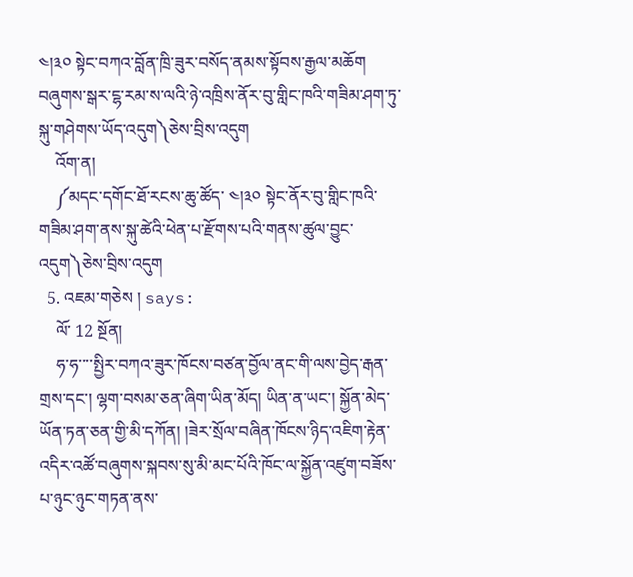༤།༣༠ སྟེང་བཀའ་བློན་ཁྲི་ཟུར་བསོད་ནམས་སྟོབས་རྒྱལ་མཆོག བཞུགས་སྒར་ངྷ་རམ་ས་ལའི་ཉེ་འཁྲིས་ནོར་བུ་གླིང་ཁའི་གཟིམ་ཤག་ཏུ་སྐུ་གཤེགས་ཡོད་འདུག༽ཅེས་བྲིས་འདུག
    འོག་ན།
    ༼མདང་དགོང་ཐོ་རངས་ཆུ་ཚོད་ ༤།༣༠ སྟེང་ནོར་བུ་གླིང་ཁའི་གཟིམ་ཤག་ནས་སྐུ་ཚེའི་ཕེན་པ་རྫོགས་པའི་གནས་ཚུལ་བྱུང་འདུག༽ཅེས་བྲིས་འདུག
  5. འཇམ་གཅེས ། says:
    ལོ་ 12 སྔོན།
    ཧ་ཧ་་་་སྤྱིར་བཀའ་ཟུར་ཁོངས་བཙན་བྱོལ་ནང་གི་ལས་བྱེད་རྒན་གྲས་དང་། ལྷག་བསམ་ཅན་ཞིག་ཡིན་མོད། ཡིན་ན་ཡང་། སྐྱོན་མེད་ཡོན་ཏན་ཅན་གྱི་མི་དཀོན། །ཟེར་སྲོལ་བཞིན་ཁོངས་ཉིད་འཇིག་རྟེན་འདིར་འཚོ་བཞུགས་སྐབས་སུ་མི་མང་པོའི་ཁོང་ལ་སྐྱོན་འཛུག་བཟོས་པ་ཉུང་ཉུང་གཏན་ནས་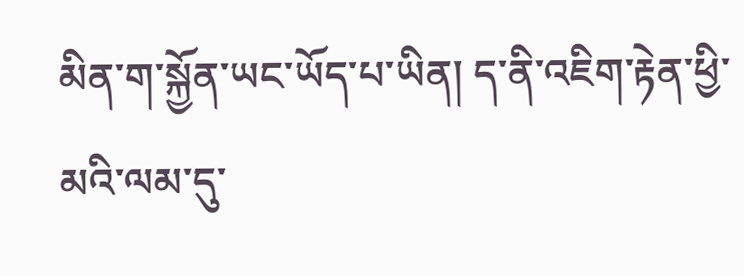མིན་ག་སྐྱོན་ཡང་ཡོད་པ་ཡིན། ད་ནི་འཇིག་རྟེན་ཕྱི་མའི་ལམ་དུ་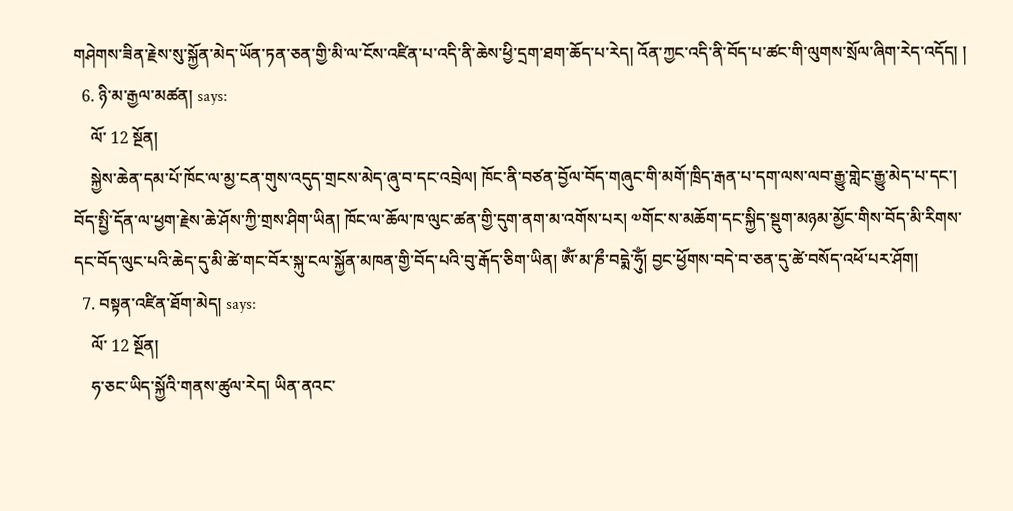གཤེགས་ཟིན་རྗེས་སུ་སྐྱོན་མེད་ཡོན་ཏན་ཅན་གྱི་མི་ལ་ངོས་འཛིན་པ་འདི་ནི་ཆེས་ཕྱི་དྲག་ཐག་ཆོད་པ་རེད། འོན་ཀྱང་འདི་ནི་བོད་པ་ཚང་གི་ལུགས་སྲོལ་ཞིག་རེད་འདོད། །
  6. ཉི་མ་རྒྱལ་མཚན། says:
    ལོ་ 12 སྔོན།
    སྐྱེས་ཆེན་དམ་པོ་ཁོང་ལ་མྱ་ངན་གུས་འདུད་གྲངས་མེད་ཞུ་བ་དང་འབྲེལ། ཁོང་ནི་བཙན་བྱོལ་བོད་གཞུང་གི་མགོ་ཁྲིད་རྒན་པ་དག་ལས་ལབ་རྒྱུ་གླེང་རྒྱུ་མེད་པ་དང་། བོད་སྤྱི་དོན་ལ་ཕྱག་རྗེས་ཆེ་ཤོས་ཀྱི་གྲས་ཤིག་ཡིན། ཁོང་ལ་ཆོལ་ཁ་ལུང་ཚན་གྱི་དུག་ནག་མ་འགོས་པར། ༧གོང་ས་མཆོག་དང་སྐྱིད་སྡུག་མཉམ་མྱོང་གིས་བོད་མི་རིགས་དང་བོད་ལུང་པའི་ཆེད་དུ་མི་ཚེ་གང་བོར་སྐུ་ངལ་སྐྱོན་མཁན་གྱི་བོད་པའི་བུ་རྒོད་ཅིག་ཡིན། ཨོཾ་མ་ཎྀ་བདྨེ་ཧོུཾ། བྱང་ཕྱོགས་བདེ་བ་ཅན་དུ་ཚེ་བསོད་འཕོ་པར་ཤོག།
  7. བསྟན་འཛིན་ཐོག་མེད། says:
    ལོ་ 12 སྔོན།
    ཧ་ཅང་ཡིད་སྐྱོའི་གནས་ཚུལ་རེད། ཡིན་ནའང་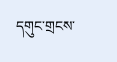དགུང་གྲངས་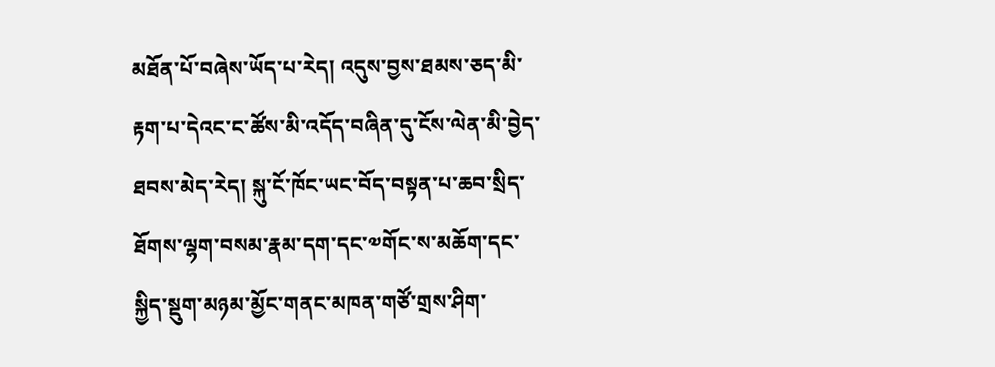མཐོན་པོ་བཞེས་ཡོད་པ་རེད། འདུས་བྱས་ཐམས་ཅད་མི་རྟག་པ་དེའང་ང་ཚོས་མི་འདོད་བཞིན་དུ་ངོས་ལེན་མི་བྱེད་ཐབས་མེད་རེད། སྐུ་ངོ་ཁོང་ཡང་བོད་བསྟན་པ་ཆབ་སྲིད་ཐོགས་ལྷག་བསམ་རྣམ་དག་དང་༧གོང་ས་མཆོག་དང་སྐྱིད་སྡུག་མཉམ་མྱོང་གནང་མཁན་གཙོ་གྲས་ཤིག་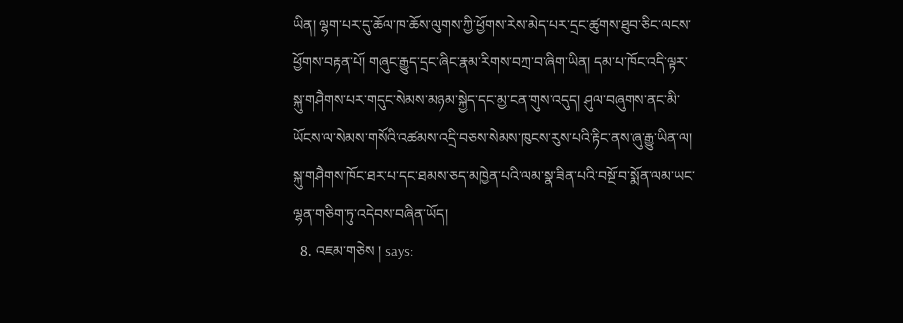ཡིན། ལྷག་པར་དུ་ཆོལ་ཁ་ཆོས་ལུགས་ཀྱི་ཕྱོགས་རེས་མེད་པར་དྲང་ཚུགས་ཐུབ་ཅིང་ལངས་ཕྱོགས་བརྟན་པོ། གཞུང་རྒྱུད་དྲང་ཞིང་རྣམ་རིགས་བཀྲ་བ་ཞིག་ཡིན། དམ་པ་ཁོང་འདི་ལྟར་སྐུ་གཤཻགས་པར་གདུང་སེམས་མཉམ་སྐྱེད་དང་མྱ་ངན་གུས་འདུད། ཤུལ་བཞུགས་ནང་མི་ཡོངས་ལ་སེམས་གསོའི་འཚམས་འདྲི་བཅས་སེམས་ཁུངས་རུས་པའི་རྟིང་ནས་ཞུ་རྒྱུ་ཡིན་ལ། སྐུ་གཤཻགས་ཁོང་ཐར་པ་དང་ཐམས་ཅད་མཁྱེན་པའི་ལམ་སྣ་ཟིན་པའི་བསྔོ་བ་སྨོན་ལམ་ཡང་ལྷན་གཅིག་ཏུ་འདེབས་བཞིན་ཡོད།
  8. འཇམ་གཅེས ། says: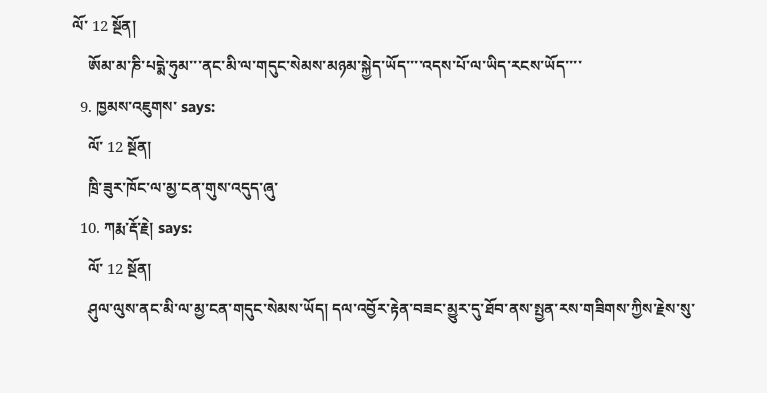ལོ་ 12 སྔོན།
    ཨོམ་མ་ཎི་པདྨེ་ཧུམ་་་ནང་མི་ལ་གདུང་སེམས་མཉམ་སྐྱེད་ཡོད་་་་འདས་པོ་ལ་ཡིད་རངས་ཡོད་་་་
  9. ཁྱམས་འཇུགས་ says:
    ལོ་ 12 སྔོན།
    ཁྲི་ཟུར་ཁོང་ལ་མྱ་ངན་གུས་འདུད་ཞུ་
  10. ཀརྨ་རྡོ་རྗེ། says:
    ལོ་ 12 སྔོན།
    ཤུལ་ལུས་ནང་མི་ལ་མྱ་ངན་གདུང་སེམས་ཡོད། དལ་འབྱོར་རྟེན་བཟང་མྱུར་དུ་ཐོབ་ནས་སྤྱན་རས་གཟིགས་ཀྱིས་རྗེས་སུ་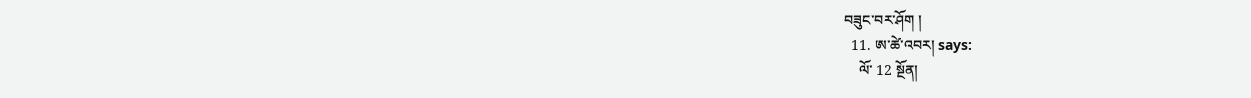བཟུང་བར་ཤོག །
  11. ཨ་ཚེ་འབར། says:
    ལོ་ 12 སྔོན།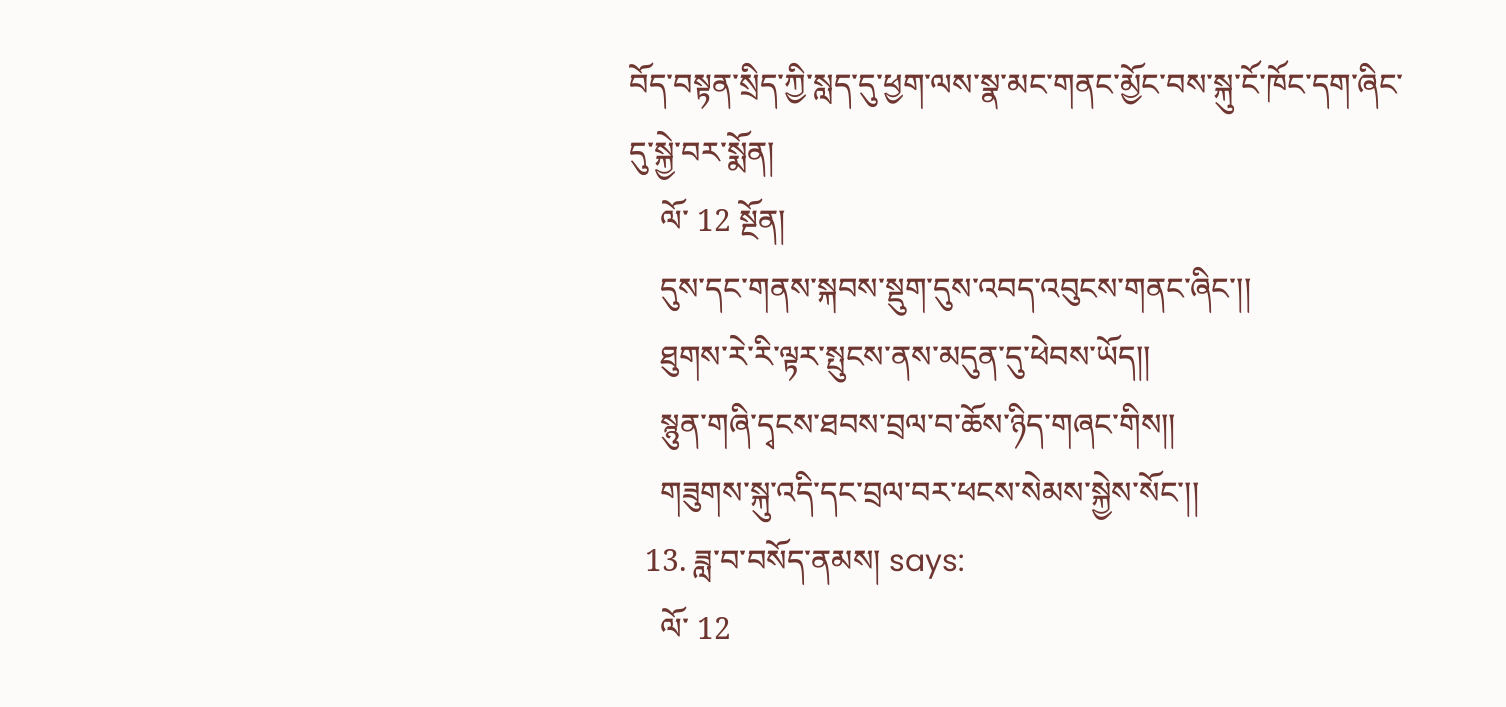བོད་བསྟན་སྲིད་ཀྱི་སླད་དུ་ཕྱག་ལས་སྣ་མང་གནང་མྱོང་བས་སྐུ་ངོ་ཁོང་དག་ཞིང་དུ་སྐྱེ་བར་སྨོན།
    ལོ་ 12 སྔོན།
    དུས་དང་གནས་སྐབས་སྡུག་དུས་འབད་འབུངས་གནང་ཞིང་།།
    ཐུགས་རེ་རི་ལྟར་སྤུངས་ནས་མདུན་དུ་ཕེབས་ཡོད།།
    སྙུན་གཞི་དྭངས་ཐབས་བྲལ་བ་ཆོས་ཉིད་གཞང་གིས།།
    གཟུགས་སྐུ་འདི་དང་བྲལ་བར་ཕངས་སེམས་སྐྱེས་སོང་།།
  13. ཟླ་བ་བསོད་ནམས། says:
    ལོ་ 12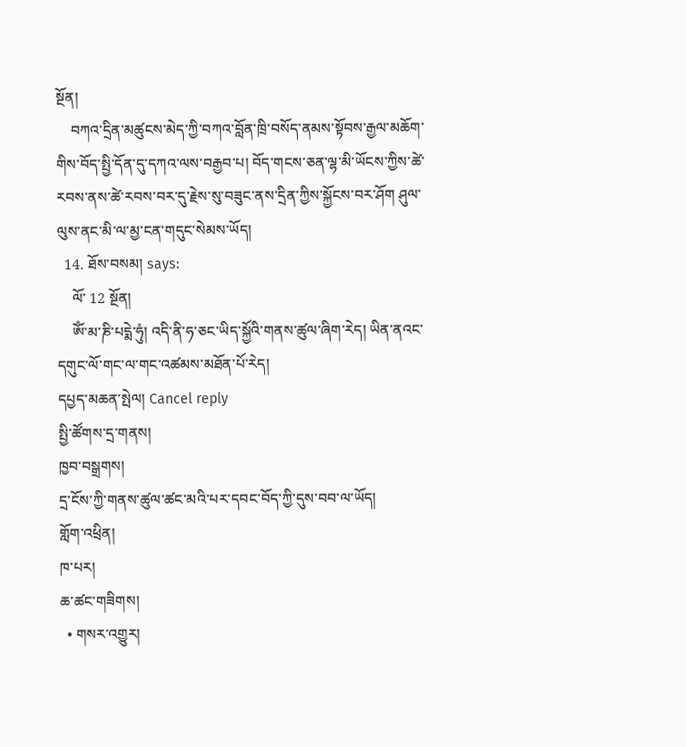སྔོན།
    བཀའ་དྲིན་མཚུངས་མེད་ཀྱི་བཀའ་བློན་ཁྲི་བསོད་ནམས་སྟོབས་རྒྱལ་མཆོག་གིས་བོད་སྤྱི་དོན་དུ་དཀའ་ལས་བརྒྱབ་པ། བོད་གངས་ཅན་ལྷ་མི་ཡོངས་ཀྱིས་ཚེ་རབས་ནས་ཚེ་རབས་བར་དུ་རྗེས་སུ་བཟུང་ནས་དྲིན་ཀྱིས་སྐྱོངས་བར་ཤོག ཤུལ་ལུས་ནང་མི་ལ་མྱ་ངན་གདུང་སེམས་ཡོད།
  14. ཐོས་བསམ། says:
    ལོ་ 12 སྔོན།
    ཨོཾ་མ་ཎི་པདྨེ་ཧུཾ། འདི་ནི་ཧ་ཅང་ཡིད་སྐྱོའི་གནས་ཚུལ་ཞིག་རེད། ཡིན་ནའང་དགུང་ལོ་གང་ལ་གང་འཚམས་མཐོན་པོ་རེད།
དཔྱད་མཆན་སྤེལ། Cancel reply
སྤྱི་ཚོགས་དྲ་གནས།
ཁྱབ་བསྒྲགས།
དྲ་ངོས་ཀྱི་གནས་ཚུལ་ཚང་མའི་པར་དབང་བོད་ཀྱི་དུས་བབ་ལ་ཡོད།
གློག་འཕྲིན།
ཁ་པར།
ཆ་ཚང་གཟིགས།
  • གསར་འགྱུར།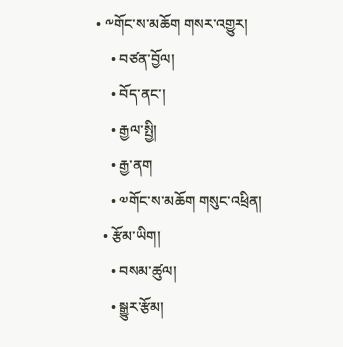• ༸གོང་ས་མཆོག གསར་འགྱུར།
    • བཙན་བྱོལ།
    • བོད་ནང་།
    • རྒྱལ་སྤྱི།
    • རྒྱ་ནག
    • ༧གོང་ས་མཆོག གསུང་འཕྲིན།
  • རྩོམ་ཡིག།
    • བསམ་ཚུལ།
    • སྒྱུར་རྩོམ།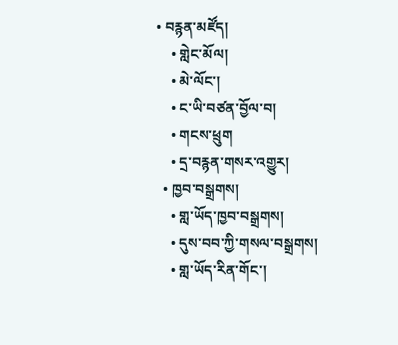• བརྙན་མཛོད།
    • གླེང་མོལ།
    • མེ་ལོང་།
    • ང་ཡི་བཙན་བྱོལ་བ།
    • གངས་ཕྲུག
    • དྲ་བརྙན་གསར་འགྱུར།
  • ཁྱབ་བསྒྲགས།
    • གླ་ཡོད་ཁྱབ་བསྒྲགས།
    • དུས་བབ་ཀྱི་གསལ་བསྒྲགས།
    • གླ་ཡོད་རིན་གོང་།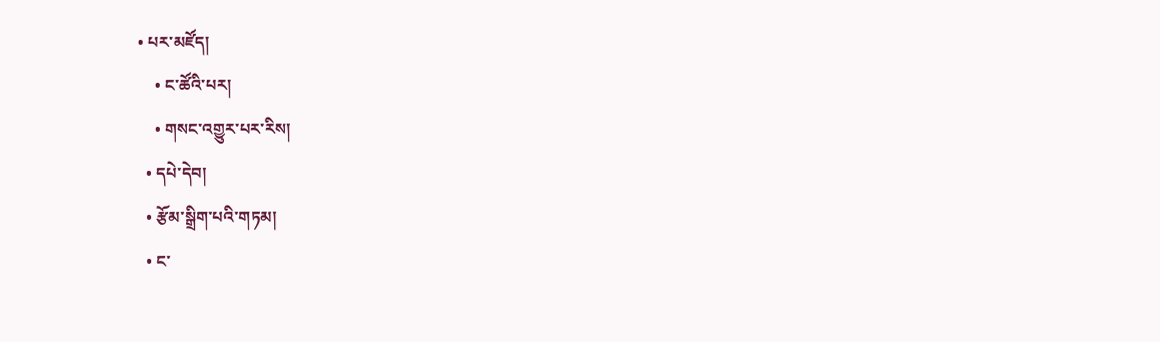• པར་མཛོད།
    • ང་ཚོའི་པར།
    • གསང་འགྱུར་པར་རིས།
  • དཔེ་དེབ།
  • རྩོམ་སྒྲིག་པའི་གཏམ།
  • ང་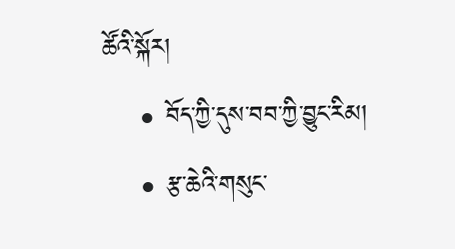ཚོའི་སྐོར།
    • བོད་ཀྱི་དུས་བབ་ཀྱི་བྱུང་རིམ།
    • རྩ་ཆེའི་གསུང་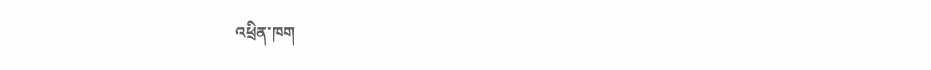འཕྲིན་ཁག